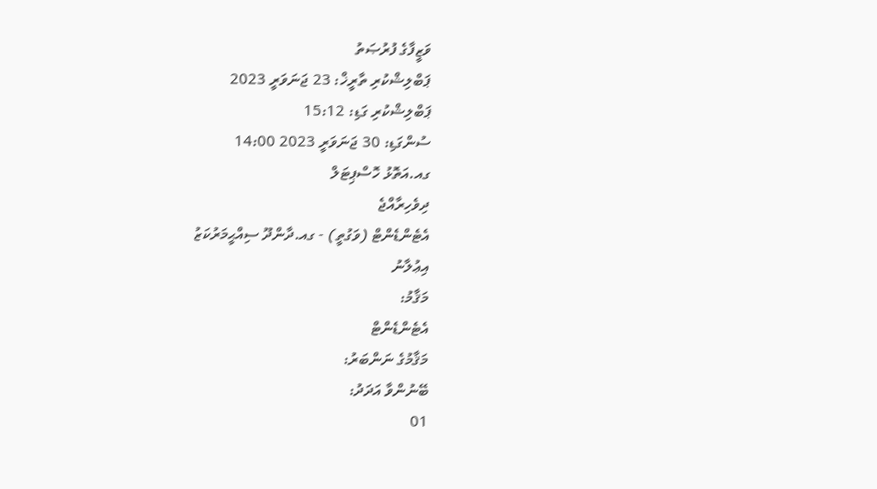ވަޒީފާގެ ފުރުޞަތު
ޕަބްލިޝްކުރި ތާރީޚް: 23 ޖަނަވަރީ 2023
ޕަބްލިޝްކުރި ގަޑި: 15:12
ސުންގަޑި: 30 ޖަނަވަރީ 2023 14:00
ގއ.އަތޮޅު ހޮސްޕިޓަލް
ދިވެހިރާއްޖެ
އެޓެންޑެންޓް (ވަގުތީ) - ގއ.ދާންދޫ ސިއްޙީމަރުކަޒު
އިޢުލާނު
މަޤާމު:
އެޓެންޑެންޓް
މަޤާމުގެ ނަންބަރު:
ބޭނުންވާ އަދަދު:
01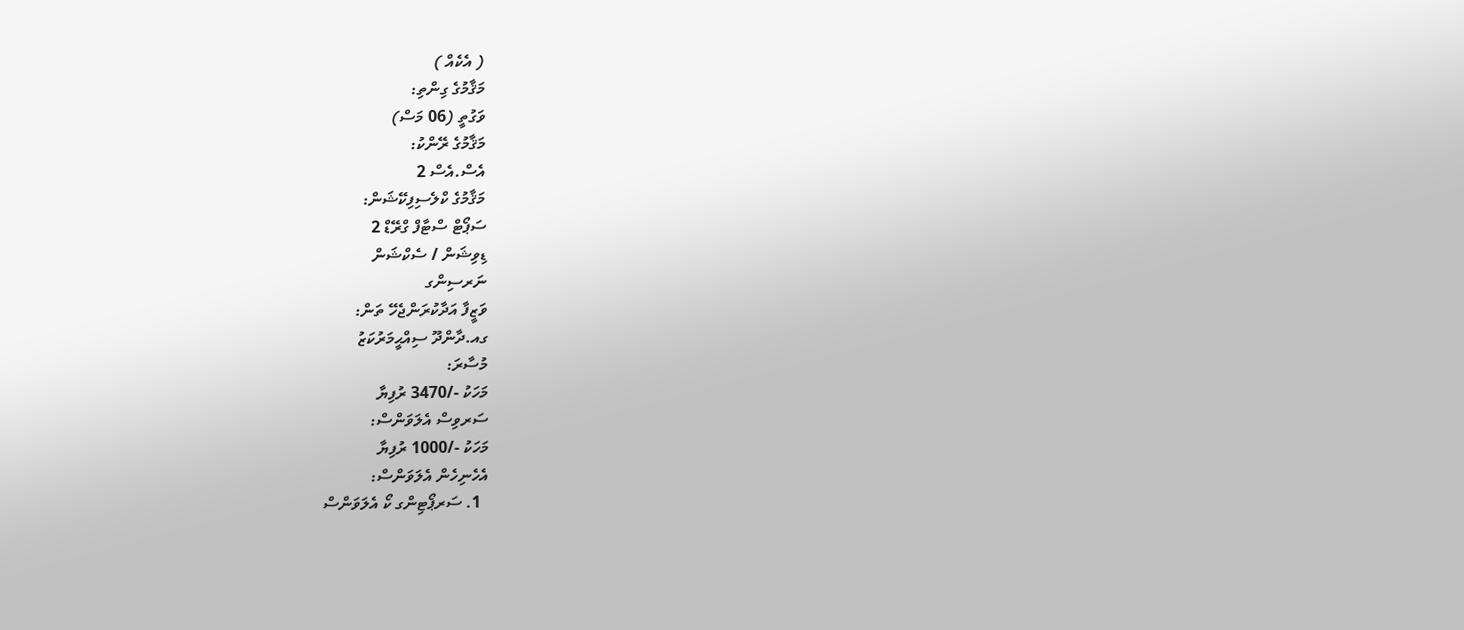( އެކެއް )
މަޤާމުގެ ގިންތި:
ވަގުތީ (06 މަސް)
މަޤާމުގެ ރޭންކު:
އެސް.އެސް 2
މަޤާމުގެ ކްލެސިފިކޭޝަން:
ސަޕޯޓް ސްޓާފް ގްރޭޑް 2
ޑިވިޝަން / ސެކްޝަން
ނަރސިންގ
ވަޒީފާ އަދާކުރަންޖެހޭ ތަން:
ގއ.ދާންދޫ ސިއްޙީމަރުކަޒު
މުސާރަ:
މަހަކު -/3470 ރުފިޔާ
ސަރވިސް އެލަވަންސް:
މަހަކު -/1000 ރުފިޔާ
އެހެނިހެން އެލަވަންސް:
  1. ސަރޕޯޓިންގ ކޯ އެލަވަންސް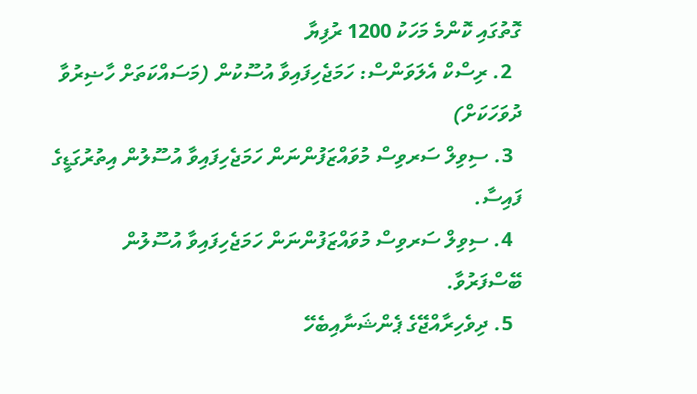ގޮތުގައި ކޮންމެ މަހަކު 1200 ރުފިޔާ
  2. ރިސްކް އެލަވަންސް: ހަމަޖެހިފައިވާ އުސޫކުން (މަސައްކަތަށް ހާޟިރުވާ ދުވަހަކަށް)
  3. ސިވިލް ސަރވިސް މުވައްޒަފުންނަން ހަމަޖެހިފައިވާ އުސޫލުން އިތުރުގަޑީގެ ފައިސާ.
  4. ސިވިލް ސަރވިސް މުވައްޒަފުންނަން ހަމަޖެހިފައިވާ އުސޫލުން ބޭސްފަރުވާ.
  5. ދިވެހިރާއްޖޭގެ ޕެންޝަނާއިބެހޭ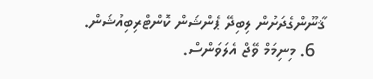ޤާނޫންގެދަށުން ލިބިދޭ ޕެންޝަން ކޮންޓްރިބިއުޝަން.
  6. މިނިމަމް ވޭޖް އެލަވަންސް.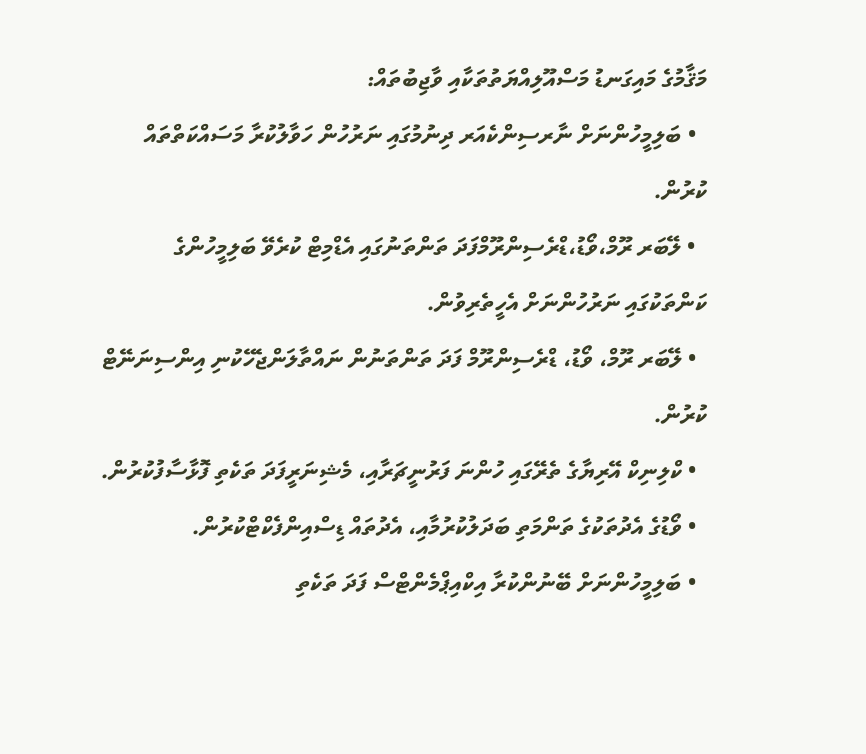މަޤާމުގެ މައިގަނޑު މަސްއޫލިއްޔަތުތަކާއި ވާޖިބުތައް:
  • ބަލިމީހުންނަށް ނާރސިންކެއަރ ދިނުމުގައި ނަރުހުން ހަވާލުކުރާ މަސައްކަތްތައް ކުރުން.
  • ލޭބަރ ރޫމް،ވޯޑު،ޑްރެސިންރޫމްފަދަ ތަންތަނުގައި އެޑްމިޓް ކުރެވޭ ބަލިމީހުންގެ ކަންތަކުގައި ނަރުހުންނަށް އެހީތެރިވުން.
  • ލޭބަރ ރޫމް، ވޯޑު، ޑްރެސިންރޫމް ފަދަ ތަންތަނުން ނައްތާލަންޖެހޭކުނި އިންސިނަނޭޓް ކުރުން.
  • ކްލިނިކް އޭރިޔާގެ ތެރޭގައި ހުންނަ ފަރުނީޗަރާއި، މެޝިނަރީފަދަ ތަކެތި ފޮޅާސާފުކުރުން.
  • ވޯޑުގެ އެދުތަކުގެ ތަންމަތި ބަދަލުކުރުމާއި، އެދުތައް ޑިސްއިންފެކްޓްކުރުން.
  • ބަލިމީހުންނަށް ބޭނުންކުރާ އިކްއިޕްމެންޓްސް ފަދަ ތަކެތި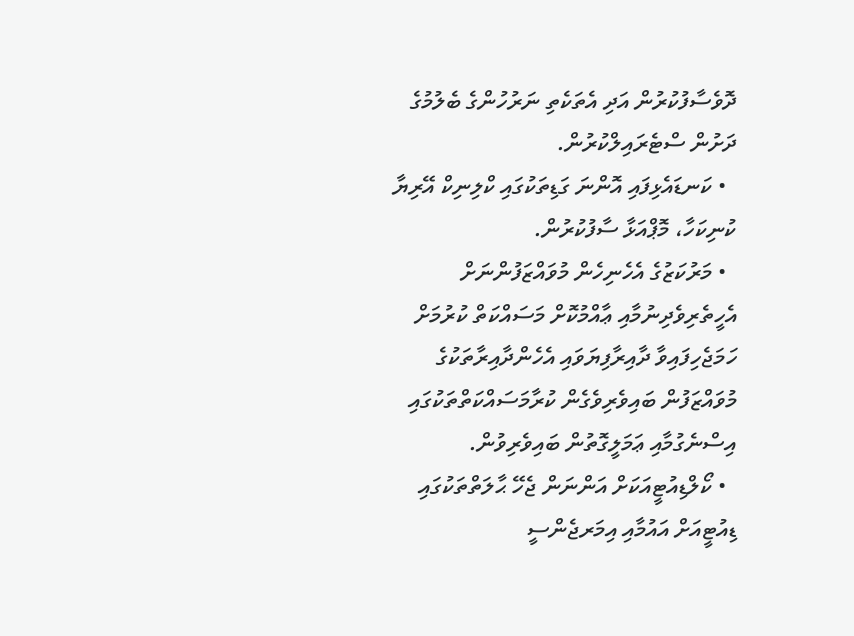ދޮވެސާފުކުރުން އަދި އެތަކެތި ނަރުހުންގެ ބެލުމުގެ ދަށުން ސްޓެރައިލްކުރުން.
  • ކަނޑައެޅިފައި އޮންނަ ގަޑިތަކުގައި ކްލިނިކް އޭރިޔާ ކުނިކަހާ، މޮޕްއަޅާ ސާފުކުރުން.
  • މަރުކަޒުގެ އެހެނިހެން މުވައްޒަފުންނަށް އެހީތެރިވެދިނުމާއި ޢާއްމުކޮށް މަސައްކަތް ކުރުމަށް ހަމަޖެހިފައިވާ ދާއިރާފިޔަވައި އެހެންދާއިރާތަކުގެ މުވައްޒަފުން ބައިވެރިވެގެން ކުރާމަސައްކަތްތަކުގައި އިސްނެގުމާއި ޢަމަލީގޮތުން ބައިވެރިވުން.
  • ކޯލްޑިއުޓީއަކަށް އަންނަން ޖެހޭ ޙާލަތްތަކުގައި ޑިއުޓީއަށް އައުމާއި އިމަރޖެންސީ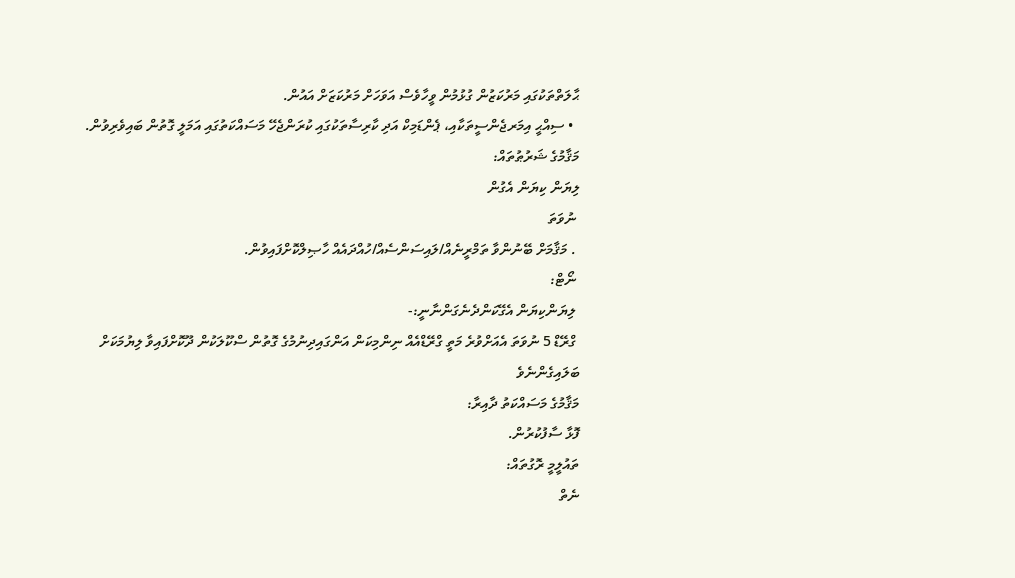ޙާލަތްތަކުގައި މަރުކަޒުން ގުޅުމުން ވީހާވެސް އަވަހަށް މަރުކަޒަށް އައުން.
  • ސިއްޙީ އިމަރޖެންސީތަކާއި، ޕެންޑަމިކް އަދި ކާރިސާތަކުގައި ކުރަންޖެހޭ މަސައްކަތުގައި އަމަލީ ގޮތުން ބައިވެރިވުން.
މަޤާމުގެ ޝަރުޠުތައް:
ލިޔަން ކިޔަން އެގުން
 ނުވަތަ
 . މަޤާމަށް ބޭނުންވާ ތަމްރީނެއް/ލައިސަންސެއް/ހުއްދައެއް ހާޞިލްކޮށްފައިވުން.
 ނޯޓް:
 ލިޔަންކިޔަން އެގޭކަންދެނެގަންނާނީ:-
 ގްރޭޑް 5 ނުވަތަ އެއަށްވުރެ މަތީ ގްރޭޑްއެއް ނިންމިކަން އަންގައިދިނުމުގެ ގޮތުން ސްކޫލަކުން ދޫކޮށްފައިވާ ލިޔުމަކަށް ބަލައިގެންނެވެ
މަޤާމުގެ މަސައްކަތު ދާއިރާ:
ފޮޅާ ސާފުކުރުން.
ތައުލީމީ ރޮގުތައް:
ނެތް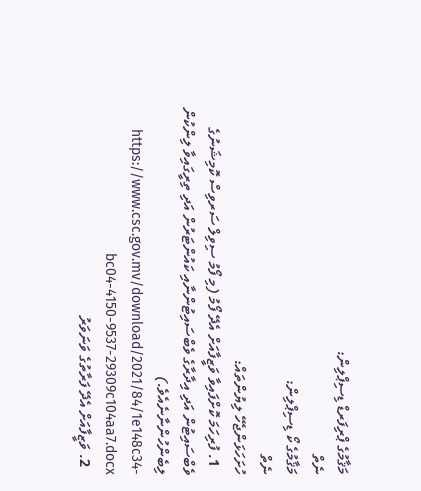މަޤާމުގެ ޕްރިފަރޑް ޑިސިޕްލިން:
ނެތް
މަޤާމުގެ ކޯ ޑިސިޕްލިން:
ނެތް
ހުށަހަޅަންޖެހޭ ލިޔުންތައް:
  1. ފުރިހަމަ ކޮށްފައިވާ ވަޒީފާއަށް އެދޭ ފޯމު (މި ފޯމު ސިވިލް ސަރވިސް ކޮމިޝަނުގެ ވެބްސައިޓުން އަދި އިދާރާގެ ވެބްސައިޓުންނާއި ކައުންޓަރުން އަދި ތިރީގައިވާ ލިންކުން ލިބެންހުންނާނެއެވެ.)  https://www.csc.gov.mv/download/2021/84/1e148c34-bc04-4150-9537-29309c104aa7.docx
  2. ވަޒީފާއަށް އެދޭ ފަރާތުގެ ވަނަވަރު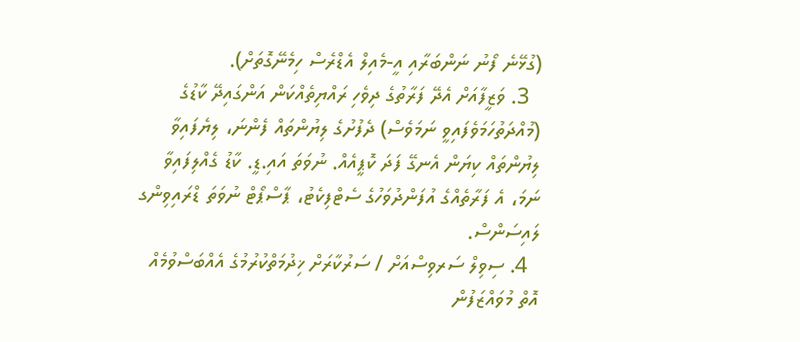(ގުޅޭނެ ފޯނު ނަންބަރާއި އީ-މެއިލް އެޑްރެސް ހިމެނޭގޮތަށް).
  3. ވަޒީފާއަށް އެދޭ ފަރާތުގެ ދިވެހި ރައްޔިތެއްކަން އަންގައިދޭ ކާޑުގެ (މުއްދަތުހަމަވެފައިވީ ނަމަވެސް) ދެފުށުގެ ލިޔުންތައް ފެންނަ، ލިޔެފައިވާ ލިޔުންތައް ކިޔަން އެނގޭ ފަދަ ކޮޕީއެއް. ނުވަތަ އައި.ޑީ. ކާޑު ގެއްލިފައިވާ ނަމަ، އެ ފަރާތެއްގެ އުފަންދުވަހުގެ ސެޓްފިކެޓު، ޕާސްޕޯޓް ނުވަތަ ޑްރައިވިންގ ލައިސަންސް.
  4. ސިވިލް ސަރވިސްއަށް / ސަރުކާރަށް ޚިދުމަތްކުރުމުގެ އެއްބަސްވުމެއް އޮތް މުވައްޒަފުން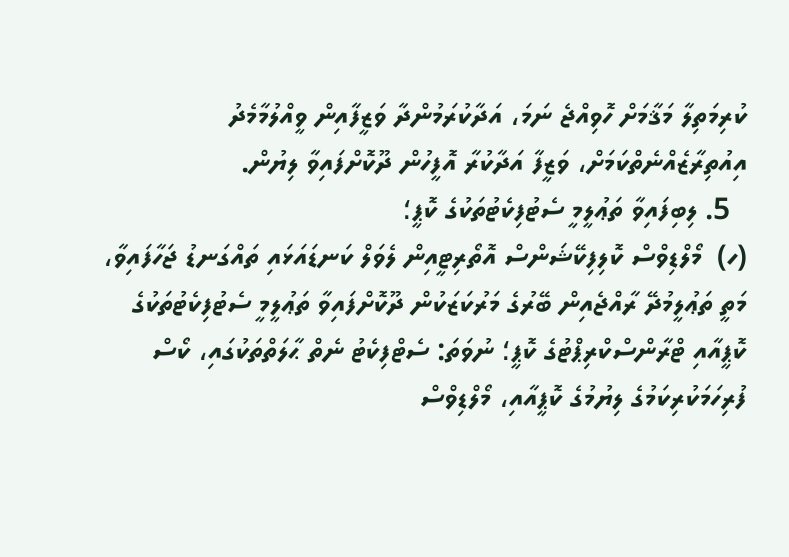ކުރިމަތިލާ މަޤާމަށް ހޮވިއްޖެ ނަމަ، އަދާކުރަމުންދާ ވަޒީފާއިން ވީއްލުމާމެދު އިއުތިރާޒެއްނެތްކަމަށް، ވަޒީފާ އަދާކުރާ އޮފީހުން ދޫކޮށްފައިވާ ލިޔުން.
  5. ލިބިފައިވާ ތަޢުލީމީ ސެޓުފިކެޓުތަކުގެ ކޮޕީ؛
(ހ)  މޯލްޑިވްސް ކޮލިފިކޭޝަންސް އޮތޯރިޓީއިން ލެވަލް ކަނޑައަޅައި ތައްގަނޑު ޖަހާފައިވާ، މަތީ ތަޢުލީމުދޭ ރާއްޖެއިން ބޭރުގެ މަރުކަޒަކުން ދޫކޮށްފައިވާ ތަޢުލީމީ ސެޓުފިކެޓުތަކުގެ ކޮޕީއާއި ޓްރާންސްކްރިޕްޓުގެ ކޮޕީ؛ ނުވަތަ: ސެޓްފިކެޓު ނެތް ޙާލަތްތަކުގައި، ކޯސް ފުރިހަމަކުރިކަމުގެ ލިޔުމުގެ ކޮޕީއާއި، މޯލްޑިވްސް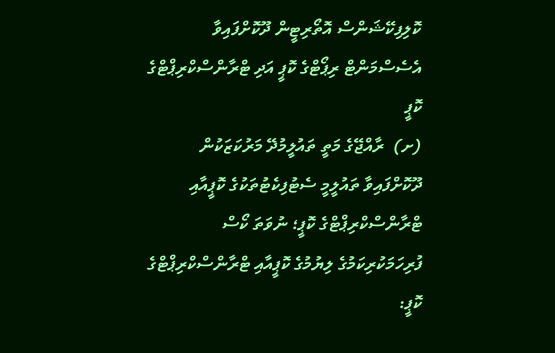ކޮލިފިކޭޝަންސް އޮތޯރިޓީން ދޫކޮށްފައިވާ އެސެސްމަންޓް ރިޕޯޓްގެ ކޮޕީ އަދި ޓްރާންސްކްރިޕްޓްގެ ކޮޕީ
(ށ)  ރާއްޖޭގެ މަތީ ތައުލީމުދޭ މަރުކަޒަކުން ދޫކޮށްފައިވާ ތައުލީމީ ސެޓުފިކެޓުތަކުގެ ކޮޕީއާއި ޓްރާންސްކްރިޕްޓްގެ ކޮޕީ؛ ނުވަތަ ކޯސް ފުރިހަމަކުރިކަމުގެ ލިޔުމުގެ ކޮޕީއާއި ޓްރާންސްކްރިޕްޓްގެ ކޮޕީ: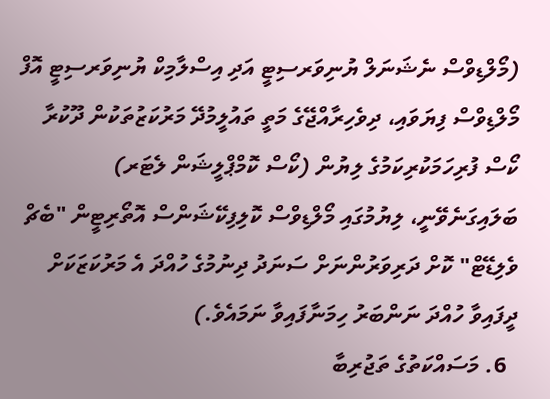(މޯލްޑިވްސް ނެޝަނަލް ޔުނިވަރސިޓީ އަދި އިސްލާމިކް ޔުނިވަރސިޓީ އޮފް މޯލްޑިވްސް ފިޔަވައި، ދިވެހިރާއްޖޭގެ މަތީ ތައުލީމުދޭ މަރުކަޒުތަކުން ދޫކުރާ ކޯސް ފުރިހަމަކުރިކަމުގެ ލިޔުން (ކޯސް ކޮމްޕްލީޝަން ލެޓަރ) ބަލައިގަނެވޭނީ، ލިޔުމުގައި މޯލްޑިވްސް ކޮލިފިކޭޝަންސް އޮތޯރިޓީން "ބެޗް ވެލިޑޭޓް" ކޮށް ދަރިވަރުންނަށް ސަނަދު ދިނުމުގެ ހުއްދަ އެ މަރުކަޒަކަށް ދީފައިވާ ހުއްދަ ނަންބަރު ހިމަނާފައިވާ ނަމައެވެ.)
  6. މަސައްކަތުގެ ތަޖުރިބާ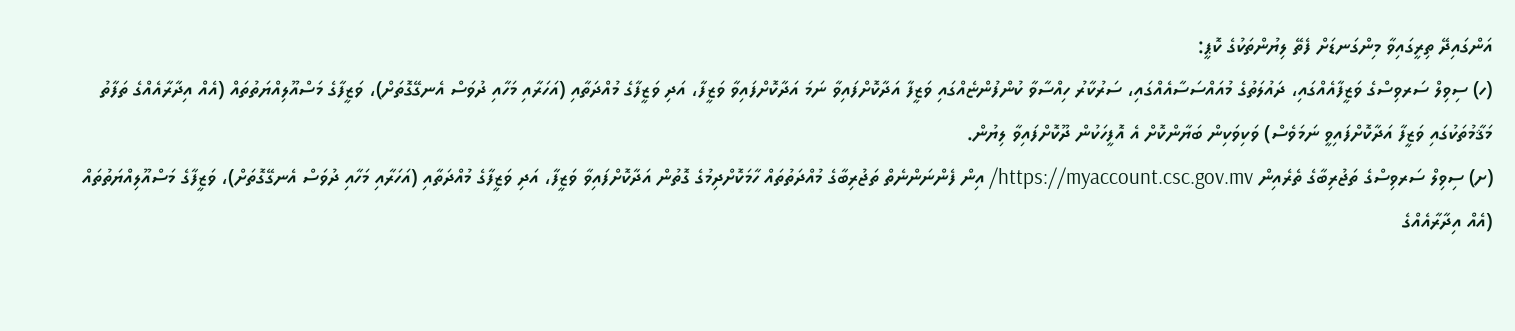އަންގައިދޭ ތިރީގައިވާ މިންގަނޑަށް ފެތޭ ލިޔުންތަކުގެ ކޮޕީ:
(ހ) ސިވިލް ސަރވިސްގެ ވަޒީފާއެއްގައި، ދައުލަތުގެ މުއައްސަސާއެއްގައި، ސަރުކާރު ހިއްސާވާ ކުންފުންޏެއްގައި ވަޒީފާ އަދާކޮށްފައިވާ ނަމަ އަދާކޮށްފައިވާ ވަޒީފާ، އަދި ވަޒީފާގެ މުއްދަތާއި (އަހަރާއި މަހާއި ދުވަސް އެނގޭގޮތަށް)، ވަޒީފާގެ މަސްއޫލިއްޔަތުތައް (އެއް އިދާރާއެއްގެ ތަފާތު މަޤާމުތަކުގައި ވަޒީފާ އަދާކޮށްފައިވީ ނަމަވެސް) ވަކިވަކިން ބަޔާންކޮށް އެ އޮފީހަކުން ދޫކޮށްފައިވާ ލިޔުން.
(ށ) ސިވިލް ސަރވިސްގެ ތަޖުރިބާގެ ތެރެއިން https://myaccount.csc.gov.mv/ އިން ފެންނަންނެތް ތަޖުރިބާގެ މުއްދަތުތައް ހާމަކޮށްދިމުގެ ގޮތުން އަދާކޮށްފައިވާ ވަޒީފާ، އަދި ވަޒީފާގެ މުއްދަތާއި (އަހަރާއި މަހާއި ދުވަސް އެނގޭގޮތަށް)، ވަޒީފާގެ މަސްއޫލިއްޔަތުތައް (އެއް އިދާރާއެއްގެ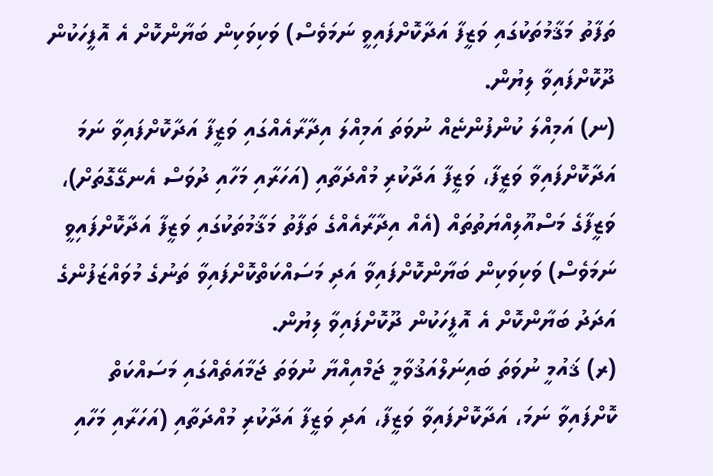ތަފާތު މަޤާމުތަކުގައި ވަޒީފާ އަދާކޮށްފައިވީ ނަމަވެސް) ވަކިވަކިން ބަޔާންކޮށް އެ އޮފީހަކުން ދޫކޮށްފައިވާ ލިޔުން.
(ނ) އަމިއްލަ ކުންފުންޏެއް ނުވަތަ އަމިއްލަ އިދާރާއެއްގައި ވަޒީފާ އަދާކޮށްފައިވާ ނަމަ އަދާކޮށްފައިވާ ވަޒީފާ، ވަޒީފާ އަދާކުރި މުއްދަތާއި (އަހަރާއި މަހާއި ދުވަސް އެނގޭގޮތަށް)، ވަޒީފާގެ މަސްއޫލިއްޔަތުތައް (އެއް އިދާރާއެއްގެ ތަފާތު މަޤާމުތަކުގައި ވަޒީފާ އަދާކޮށްފައިވީ ނަމަވެސް) ވަކިވަކިން ބަޔާންކޮށްފައިވާ އަދި މަސައްކަތްކޮށްފައިވާ ތަނުގެ މުވައްޒަފުންގެ އަދަދު ބަޔާންކޮށް އެ އޮފީހަކުން ދޫކޮށްފައިވާ ލިޔުން.
(ރ) ޤައުމީ ނުވަތަ ބައިނަލްއަޤުވާމީ ޖަމްއިއްޔާ ނުވަތަ ޖަމާއަތެއްގައި މަސައްކަތް ކޮށްފައިވާ ނަމަ، އަދާކޮށްފައިވާ ވަޒީފާ، އަދި ވަޒީފާ އަދާކުރި މުއްދަތާއި (އަހަރާއި މަހާއި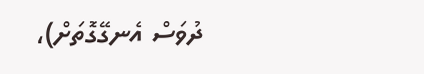ދުވަސް އެނގޭގޮތަށް)،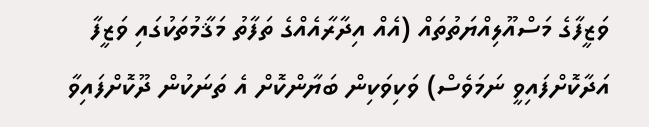ވަޒީފާގެ މަސްއޫލިއްޔަތުތައް (އެއް އިދާރާއެއްގެ ތަފާތު މަޤާމުތަކުގައި ވަޒީފާ އަދާކޮށްފައިވީ ނަމަވެސް) ވަކިވަކިން ބަޔާންކޮށް އެ ތަނަކުން ދޫކޮށްފައިވާ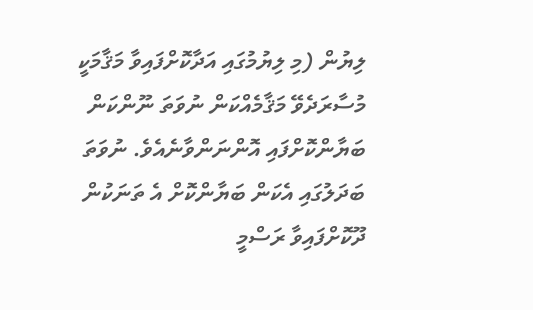ލިޔުން (މި ލިޔުމުގައި އަދާކޮށްފައިވާ މަޤާމަކީ މުސާރަދެވޭ މަޤާމެއްކަން ނުވަތަ ނޫންކަން ބަޔާންކޮށްފައި އޮންނަންވާނެއެވެ. ނުވަތަ ބަދަލުގައި އެކަން ބަޔާންކޮށް އެ ތަނަކުން ދޫކޮށްފައިވާ ރަސްމީ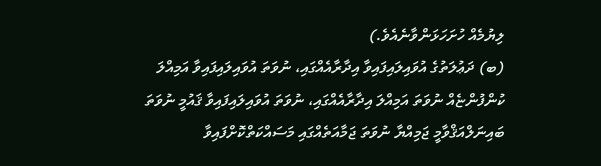ލިޔުމެއް ހުށަހަޅަންވާނެއެވެ.)
(ބ) ދަޢުލަތުގެ އުވައިލައިފައިވާ އިދާރާއެއްގައި، ނުވަތަ އުވައިލައިފައިވާ އަމިއްލަ ކުންފުންޏެއް ނުވަތަ އަމިއްލަ އިދާރާއެއްގައި، ނުވަތަ އުވައިލައިފައިވާ ޤައުމީ ނުވަތަ ބައިނަލްއަޤްވާމީ ޖަމިއްޔާ ނުވަތަ ޖަމާއަތެއްގައި މަސައްކަތްކޮށްފައިވާ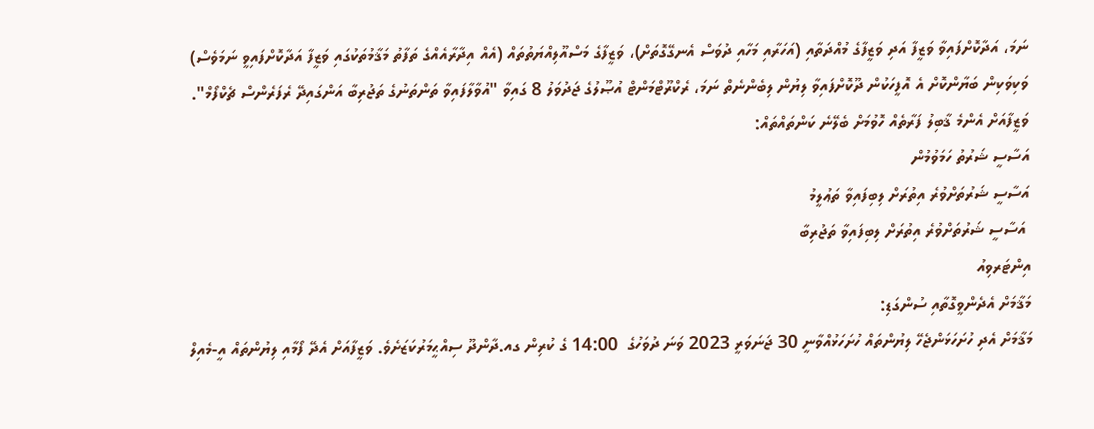ނަމަ، އަދާކޮށްފައިވާ ވަޒީފާ އަދި ވަޒީފާގެ މުއްދަތާއި (އަހަރާއި މަހާއި ދުވަސް އެނގޭގޮތަށް)، ވަޒީފާގެ މަސްއޫލިއްޔަތުތައް (އެއް އިދާރާއެއްގެ ތަފާތު މަޤާމުތަކުގައި ވަޒީފާ އަދާކޮށްފައިވީ ނަމަވެސް) ވަކިވަކިން ބަޔާންކޮށް އެ އޮފީހަކުން ދޫކޮށްފައިވާ ލިޔުން ލިބެންނެތް ނަމަ، ރެކްރޫޓްމަންޓް އުޞޫލުގެ ޖަދުވަލު 8 ގައިވާ "އުވާލާފައިވާ ތަންތަނުގެ ތަޖުރިބާ އަންގައިދޭ ރެފަރެންސް ޗެކްފޯމް".
ވަޒީފާއަށް އެންމެ ޤާބިލު ފަރާތެއް ހޮވުމަށް ބެލޭނެ ކަންތައްތައް:
އަސާސީ ޝަރުތު ހަމަވުމުން
އަސާސީ ޝަރުތަށްވުރެ އިތުރަށް ލިބިފައިވާ ތަޢުލީމު
 އަސާސީ ޝަރުތަށްވުރެ އިތުރަށް ލިބިފައިވާ ތަޖުރިބާ
އިންޓަރވިއު
މަޤާމަށް އެދެންވީގޮތާއި ސުންގަޑި:
މަޤާމަށް އެދި ހުށަހަޅަންޖެހޭ ލިޔުންތައް ހުށަހަޅުއްވާނީ 30 ޖަނަވަރީ 2023 ވަނަ ދުވަހުގެ  14:00 ގެ ކުރިން ގއ.ދާންދޫ ސިއްޙީމަރުކަޒަށެވެ. ވަޒީފާއަށް އެދޭ ފޯމާއި ލިޔުންތައް އީ-މެއިލް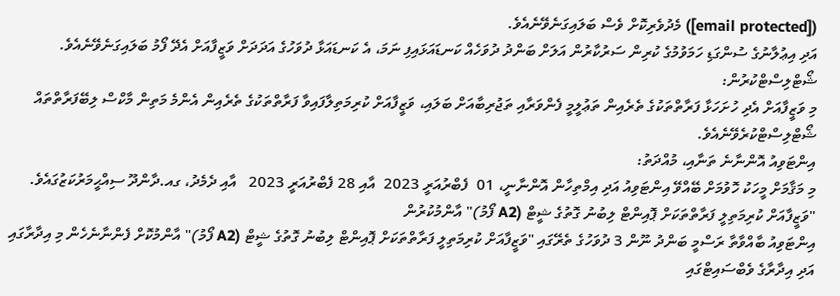([email protected]) މެދުވެރިކޮށް ވެސް ބަލައިގަނެވޭނެއެވެ.
އަދި އިޢުލާނުގެ ސުންގަޑި ހަމަވުމުގެ ކުރިން ސަރުކާރުން އަލަށް ބަންދު ދުވަހެއް ކަނޑައަޅައިފި ނަމަ، އެ ކަނޑައަޅާ ދުވަހުގެ އަދަދަށް ވަޒީފާއަށް އެދޭ ފޯމު ބަލައިގަނެވޭނެއެވެ.
ޝޯޓްލިސްޓްކުރުން:
މި ވަޒީފާއަށް އެދި ހުށަހަޅާ ފަރާތްތަކުގެ ތެރެއިން ތަޢުލީމީ ފެންވަރާއި ތަޖުރިބާއަށް ބަލައި، ވަޒީފާއަށް ކުރިމަތިލާފައިވާ ފަރާތްތަކުގެ ތެރެއިން އެންމެ މަތިން މާކްސް ލިބޭފަރާތްތައް ޝޯޓްލިސްޓްކުރެވޭނެއެވެ.
އިންޓަވިއު އޮންނާނެ ތަނާއި، މުއްދަތު:
މި މަޤާމަށް މީހަކު ހޮވުމަށް ބޭއްވޭ އިންޓަވިއު އަދި އިމްތިހާން އޮންނާނީ، 01  ފެބްރުއަރީ 2023  އާއި 28 ފެބްރުއަރީ 2023   އާއި ދެމެދު، ގއ.ދާންދޫ ސިއްޙީމަރުކަޒުގައެވެ.
"ވަޒީފާއަށް ކުރިމަތިލީ ފަރާތްތަކަށް ޕޮއިންޓް ލިބުނު ގޮތުގެ ޝީޓް (A2 ފޯމު)" އާންމުކުރުން
އިންޓަވިއު ބާއްވާތާ ރަސްމީ ބަންދު ނޫން 3 ދުވަހުގެ ތެރޭގައި "ވަޒީފާއަށް ކުރިމަތިލީ ފަރާތްތަކަށް ޕޮއިންޓް ލިބުނު ގޮތުގެ ޝީޓް (A2 ފޯމު)" އާންމުކޮށް ފެންނާނެހެން މި އިދާރާގައި އަދި އިދާރާގެ ވެބްސައިޓްގައި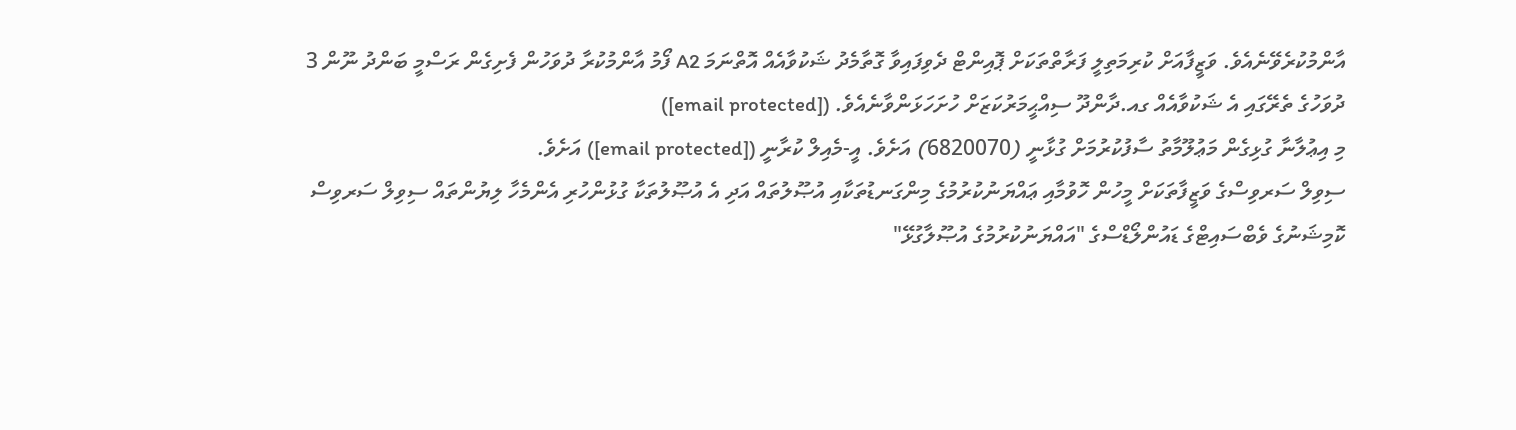އާންމުކުރެވޭނެއެވެ. ވަޒީފާއަށް ކުރިމަތިލީ ފަރާތްތަކަށް ޕޮއިންޓް ދެވިފައިވާ ގޮތާމެދު ޝަކުވާއެއް އޮތްނަމަ A2 ފޯމު އާންމުކުރާ ދުވަހުން ފެށިގެން ރަސްމީ ބަންދު ނޫން 3 ދުވަހުގެ ތެރޭގައި އެ ޝަކުވާއެއް ގއ.ދާންދޫ ސިއްޙީމަރުކަޒަށް ހުށަހަޅަންވާނެއެވެ. ([email protected])
މި އިޢުލާނާ ގުޅިގެން މަޢުލޫމާތު ސާފުކުރުމަށް ގުޅާނީ (6820070) އަށެވެ. އީ-މެއިލް ކުރާނީ ([email protected]) އަށެވެ.
ސިވިލް ސަރވިސްގެ ވަޒީފާތަކަށް މީހުން ހޮވުމާއި ޢައްޔަނުކުރުމުގެ މިންގަނޑުތަކާއި އުޞޫލުތައް އަދި އެ އުޞޫލުތަކާ ގުޅުންހުރި އެންމެހާ ލިޔުންތައް ސިވިލް ސަރވިސް ކޮމިޝަނުގެ ވެބްސައިޓްގެ ޑައުންލޯޑްސްގެ "އައްޔަނުކުރުމުގެ އުޞޫލާގުޅޭ"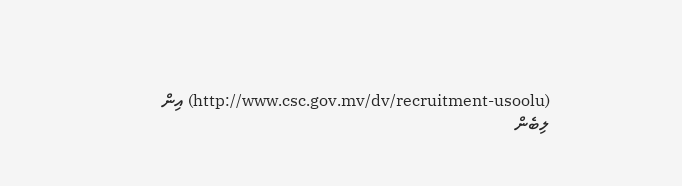(http://www.csc.gov.mv/dv/recruitment-usoolu) އިން ލިބެން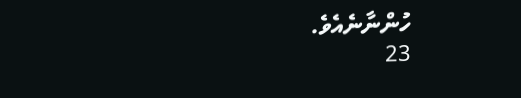ހުންނާނެއެވެ.
23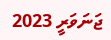ޖަނަވަރީ 2023